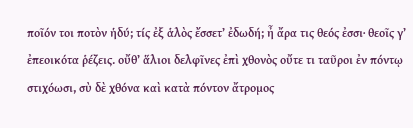ποῖόν τοι ποτὸν ἡδύ; τίς ἐξ ἁλὸς ἔσσετ’ ἐδωδή; ἦ ἄρα τις θεός ἐσσι· θεοῖς γ’ ἐπεοικότα ῥέζεις. οὔθ’ ἅλιοι δελφῖνες ἐπὶ χθονὸς οὔτε τι ταῦροι ἐν πόντῳ στιχόωσι, σὺ δὲ χθόνα καὶ κατὰ πόντον ἄτρομος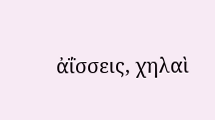ἀΐσσεις, χηλαὶ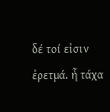δέ τοί εἰσιν ἐρετμά. ἦ τάχα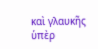καὶ γλαυκῆς ὑπὲρ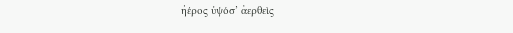ἠέρος ὑψόσ’ ἀερθεὶς